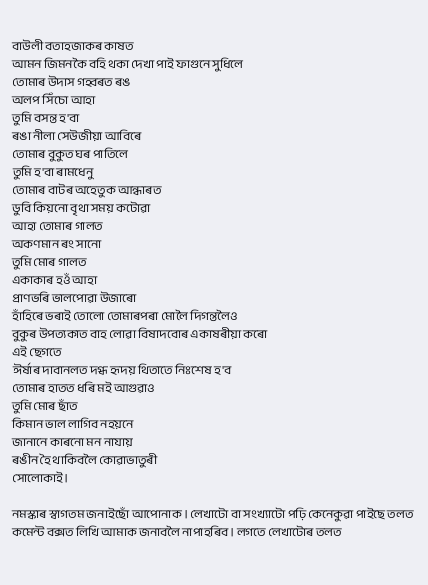বাউলী বতাহজাকৰ কাষত
আমন জিমনকৈ বহি থকা দেখা পাই ফাগুনে সুধিলে
তোমাৰ উদাস গহ্বৰত ৰঙ
অলপ সিঁচো আহা
তুমি বসন্ত হ'বা
ৰঙা নীলা সেউজীয়া আবিৰে
তোমাৰ বুকুত ঘৰ পাতিলে
তুমি হ'বা ৰামধেনু
তোমাৰ বাটৰ অহেতুক আন্ধাৰত
ডুবি কিয়নো বৃথা সময় কটোৱা
আহা তোমাৰ গালত
অকণমান ৰং সানো
তুমি মোৰ গালত
একাকাৰ হওঁ আহা
প্ৰাণভৰি ভালপোৱা উজাৰো
হাঁহিৰে ভৰাই তোলো তোমাৰপৰা মোলৈ দিগন্তলৈও
বুকুৰ উপত্যকাত বাহ লোৱা বিষাদবোৰ একাষৰীয়া কৰো
এই ছেগতে
ঈৰ্ষাৰ দাবানলত দগ্ধ হৃদয় থিতাতে নিঃশেষ হ'ব
তোমাৰ হাতত ধৰি মই আগুৱাও
তুমি মোৰ ছাঁত
কিমান ভাল লাগিব নহয়নে
জানানে কাৰনো মন নাযায়
ৰঙীন হৈ থাকিবলৈ কোৱাভাতুৰী
সোলোকাই।

নমস্কাৰ স্বাগতম জনাইছোঁ আপোনাক । লেখাটো বা সংখ্যাটো পঢ়ি কেনেকুৱা পাইছে তলত কমেন্ট বক্সত লিখি আমাক জনাবলৈ নাপাহৰিব । লগতে লেখাটোৰ তলত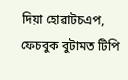দিয়া হোৱাটচএপ, ফেচবুক বুটামত টিপি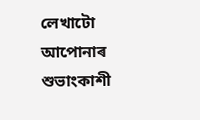লেখাটো আপোনাৰ শুভাংকাশী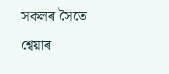সকলৰ সৈতে শ্বেয়াৰ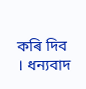কৰি দিব । ধন্যবাদ